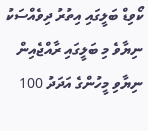ކޯވިޑް ބަލީގައި އިތުރު ދިވެއްސަކު ނިޔާވެ މި ބަލީގައި ރާއްޖެއިން ނިޔާވި މީހުންގެ އަދަދު 100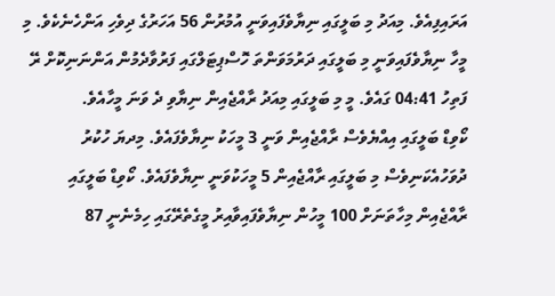އަރައިފިއެވެ. މިއަދު މި ބަލީގައި ނިޔާވެފައިވަނީ އުމުރުން 56 އަހަރުގެ ދިވެހި އަންހެނެކެވެ. މި މީހާ ނިޔާވެފައިވަނީ މި ބަލީގައި ދަރުމަވަންތަ ހޮސްޕިޓަލްގައި ފަރުވާދެމުން އަންނަނިކޮށް ރޭ ފަތިހު 04:41 ގައެވެ. މީ މި ބަލީގައި މިއަދު ރާއްޖެއިން ނިޔާވި ދެ ވަނަ މީހާއެވެ.
ކޯވިޑް ބަލީގައި އިއްޔެވެސް ރާއްޖެއިން ވަނީ 3 މީހަކު ނިޔާވެފައެވެ. މިދޔަ ހުކުރު ދުވަހުއެކަނިވެސް މި ބަލީގައި ރާއްޖެއިން 5 މީހަކުވަނީ ނިޔާވެފައެވެ. ކޯވިޑް ބަލީގައި ރާއްޖެއިން މިހާތަނަށް 100 މީހުން ނިޔާވެފައިވާއިރު މީގެތެރޭގައި ހިމެނެނީ 87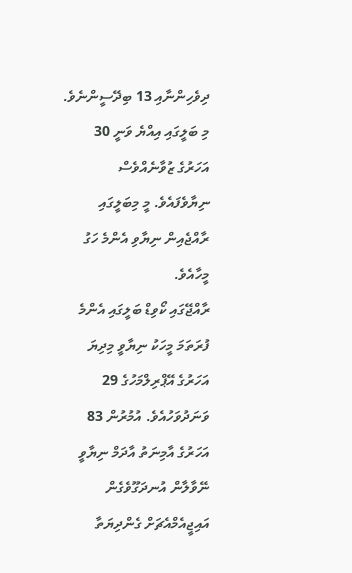ދިވެހިންނާއި 13 ބިދޭސީންނެވެ. މި ބަލީގައި އިއްޔެ ވަނީ 30 އަހަރުގެ ޒުވާނެއްވެސް ނިޔާވެފައެވެ. މީ މިބަލީގައި ރާއްޖެއިން ނިޔާވި އެންމެ ހަގު މީހާއެވެ.
ރާއްޖޭގައި ކޯވިޑް ބަލީގައި އެންމެ ފުރަތަމަ މީހަކު ނިޔާވީ މިދިޔަ އަހަރުގެ އޭޕްރިލްމަހުގެ 29 ވަނަދުވަހުއެވެ. އުމުރުން 83 އަހަރުގެ އާމިނަތު އާދަމް ނިޔާވީ ނޭވާލާން އުނދަގޫވެގެން އައިޖީއެމްއެޗަށް ގެންދިޔަތާ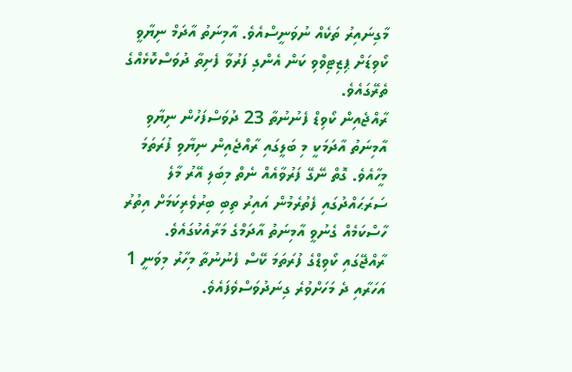މާގިނައިރު ތަކެއް ނުވަނީސްއެވެ. އާމިނަތު އާދަމް ނިޔާވީ ކޯވިޑަށް ޕިޒިޓިވްވި ކަން އެންގި ފަރުވާ ފެށިތާ ދުވަސްކޮޅެއްގެ ތެރޭގައެވެ.
ރާއްޖެއިން ކޯވިޑް ފެނުނުތާ 23 ދުވަސްފަހުން ނިޔާވި އާމިނަތު އާދަމަކީ މި ބަލީގައި ރާއްޖެއިން ނިޔާވި ފުރަތަމަ މީހާއެވެ. ގޮތް ނޭގޭ ފަރުވާއެއް ނެތް މިބަލި އޭރު މާލެ ސަރަޙައްދުގައި ފެތުރެމުން އައިރު ތިބި ބިރުވެރިކަމަށް އިތުރު ހާސްކަމެއް ގެނުވީ އާމިނަތު އާދަމްގެ މަރާއެކުގައެވެ.
ރާއްޖޭގައި ކޯވިޑްގެ ފުރަތަމަ ކޭސް ފެނުނުތާ މިހާރު މިވަނީ 1 އަހަރާއި ދެ މަހަށްވުރެ ގިނަދުވަސްވެފައެވެ.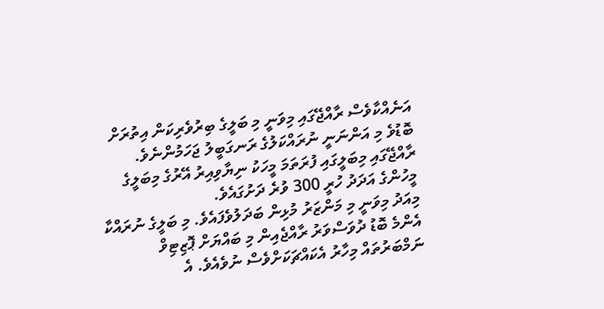އަނެއްކާވެސް ރާއްޖޭގައި މިވަނީ މި ބަލީގެ ބިރުވެރިކަން އިތުރަށް ބޮޑުވެ މި އަންނަނީ ނުރައްކަލުގެ ރަނގަބީލު ޖަހަމުންނެވެ. ރާއްޖޭގައި މިބަލީގައި ފުރަތަމަ މީހަކު ނިޔާވިއިރު އޭރުގެ މިބަލީގެ މީހުންގެ އަދަދު ހުރީ 300 ވުރެ ދަށުގައެވެ.
މިއަދު މިވަނީ މި މަންޒަރު މުޅިން ބަދަލުވެފައެވެ. މި ބަލީގެ ނުރައްކާ އެންމެ ބޮޑު ދުވަސްވަރު ރާއްޖެއިން މި ބައްޔަށް ޕޮޒިޓިވް ނަމްބަރުތައް މިހާރު އެކައްޗަކަށްވެސް ނުވެއެވެ. އެ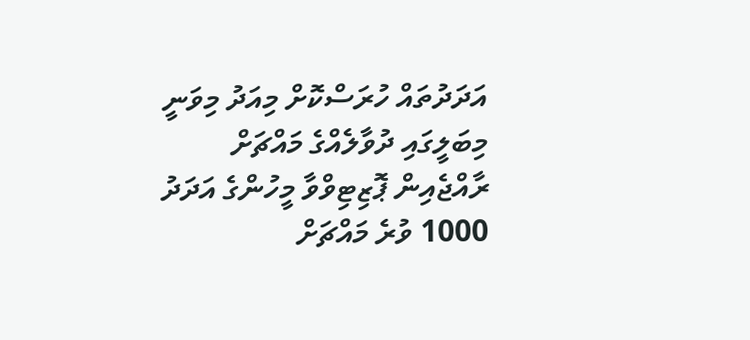އަދަދުތައް ހުރަސްކޮށް މިއަދު މިވަނީ މިބަލީގައި ދުވާލެއްގެ މައްޗަށް ރާއްޖެއިން ޕޮޒިޓިވްވާ މީހުންގެ އަދަދު 1000 ވުރެ މައްޗަށް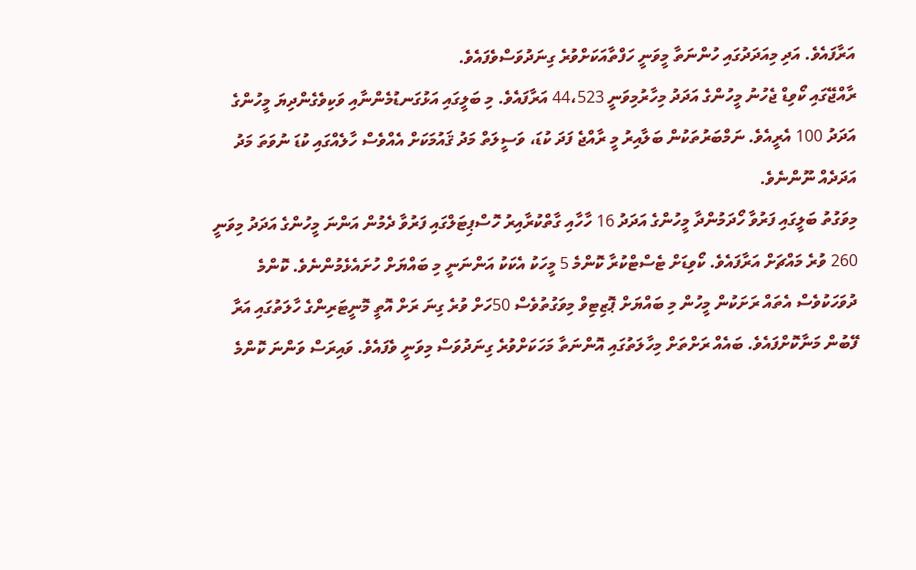އަރާފައެވެ. އަދި މިއަދަދުގައި ހުންނަތާ މީވަނީ ހަފްތާއަކަށްވުރެ ގިނަދުވަސްވެފައެވެ.
ރާއްޖޭގައި ކޯވިޑް ޖެހުނު މީހުންގެ އަދަދު މިހާރުމިވަނީ 44،523 އަރާފައެވެ. މި ބަލީގައި އަޅުގަނޑުމެންނާއި ވަކިވެގެންދިޔަ މީހުންގެ އަދަދު 100 އެރީއެވެ. ނަމްބަރުތަކުން ބަލާއިރު މީ ރާއްޖެ ފަދަ ކުޑަ، ވަސީލަތް މަދު ޤައުމަކަށް އެއްވެސް ހާލެއްގައި ކުޑަ ނުވަތަ މަދު އަދަދެއް ނޫންނެވެ.
މިވަގުތު ބަލީގައި ފަރުވާ ހޯދަމުންދާ މީހުންގެ އަދަދު 16 ހާހާއި ގާތްކުރާއިރު ހޮސްޕިޓަލްގައި ފަރުވާ ދެމުން އަންނަ މީހުންގެ އަދަދު މިވަނީ 260 ވުރެ މައްޗަށް އަރާފައެވެ. ކޯވިޑަށް ޓެސްޓްކުރާ ކޮންމެ 5 މީހަކު އެކަކު އަންނަނީ މި ބައްޔަށް ހުށައެޅެމުންނެވެ. ކޮންމެ ދުވަހަކުވެސް އެތައް ރަށަކުން މީހުން މި ބައްޔަށް ޕޮޒިޓިވް މިވަގުތުވެސް 50ހަށް ވުރެ ގިނަ ރަށް އޮތީ މޮނީޓަރިންގެ ހާލަތުގައި އަރާ ފޭބުން މަނާކޮށްފައެވެ. ބައެއް ރަށްތަށް މިހާލަތުގައި އޮންނަތާ މަހަކަށްވުރެ ގިނަދުވަސް މިވަނީ ވެފައެވެ. ވައިރަސް ވަންނަ ކޮންމެ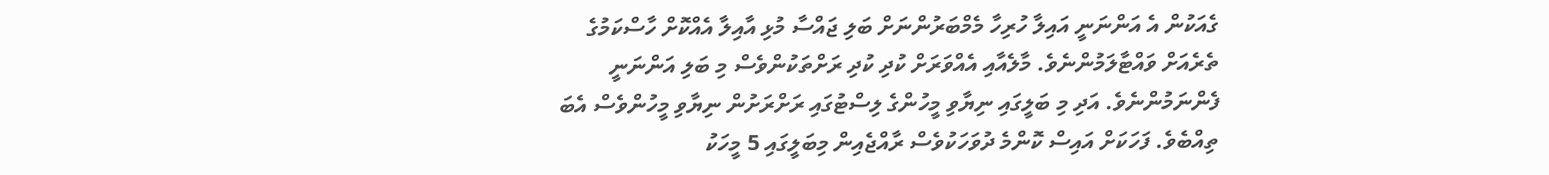ގެއަކުން އެ އަންނަނީ އައިލާ ހުރިހާ މެމްބަރުންނަށް ބަލި ޖައްސާ މުޅި އާއިލާ އެއްކޮށް ހާސްކަމުގެ ތެރެއަށް ވައްޓާލަމުންނެވެ. މާލެއާއި އެއްވަރަށް ކުދި ކުދި ރަށްތަކުންވެސް މި ބަލި އަންނަނީ ފެންނަމުންނެވެ. އަދި މި ބަލީގައި ނިޔާވި މީހުންގެ ލިސްޓުގައި ރަށްރަށުން ނިޔާވި މީހުންވެސް އެބަ ތިއްބެވެ. ފަހަކަށް އައިސް ކޮންމެ ދުވަހަކުވެސް ރާއްޖެއިން މިބަލީގައި 5 މީހަކު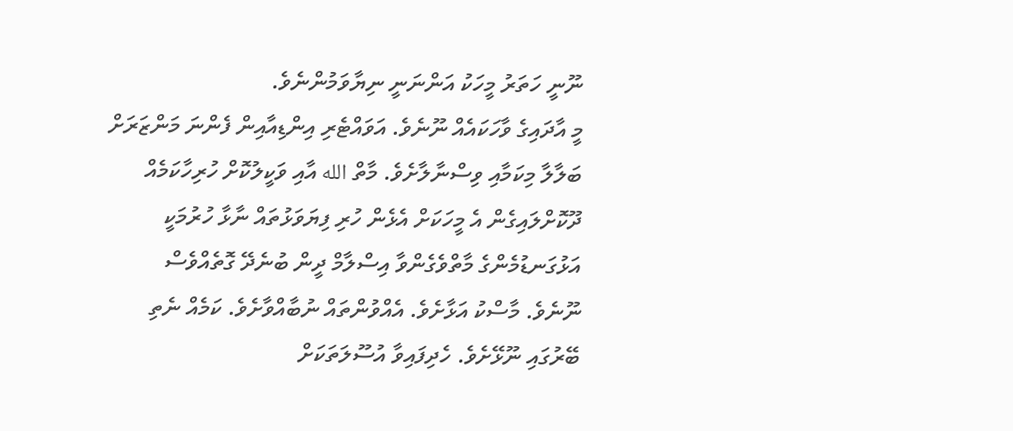ނޫނީ ހަތަރު މީހަކު އަންނަނީ ނިޔާވަމުންނެވެ.
މީ އާދައިގެ ވާހަކައެއް ނޫނެވެ. އަވައްޓެރި އިންޑިއާއިން ފެންނަ މަންޒަރަށް ބަލާލާ މިކަމާއި ވިސްނާލާށެވެ. މާތް الله އާއި ވަކީލުކޮށް ހުރިހާކަމެއް ދޫކޮށްލައިގެން އެ މީހަކަށް އެޅެން ހުރި ފިޔަވަޅުތައް ނާޅާ ހުރުމަކީ އަޅުގަނޑުމެންގެ މާތްވެގެންވާ އިސްލާމް ދީން ބުނެދޭ ގޮތެއްވެސް ނޫނެވެ. މާސްކު އަޅާށެވެ. އެއްވުންތައް ނުބާއްވާށެވެ. ކަމެއް ނެތި ބޭރުގައި ނޫޅޭށެވެ. ހެދިފައިވާ އުސޫލަތަކަށް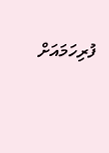ފުރިހަމައަށް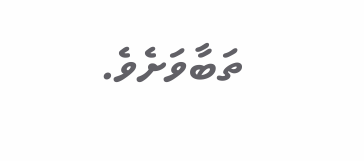ތަބާވަށެވެ.